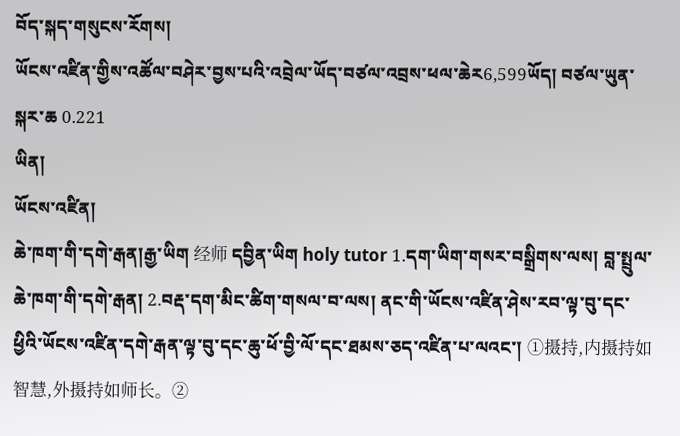བོད་སྐད་གསུངས་རོགས།
ཡོངས་འཛིན་གྱིས་འཚོལ་བཤེར་བྱས་པའི་འབྲེལ་ཡོད་བཙལ་འབྲས་ཕལ་ཆེར6,599ཡོད། བཙལ་ཡུན་སྐར་ཆ 0.221
ཡིན།
ཡོངས་འཛིན།
ཆེ་ཁག་གི་དགེ་རྒན།རྒྱ་ཡིག 经师 དབྱིན་ཡིག holy tutor 1.དག་ཡིག་གསར་བསྒྲིགས་ལས། བླ་སྤྲུལ་ཆེ་ཁག་གི་དགེ་རྒན། 2.བརྡ་དག་མིང་ཚིག་གསལ་བ་ལས། ནང་གི་ཡོངས་འཛིན་ཤེས་རབ་ལྟ་བུ་དང་ཕྱིའི་ཡོངས་འཛིན་དགེ་རྒན་ལྟ་བུ་དང་ཆུ་ཕོ་བྱི་ལོ་དང་ཐམས་ཅད་འཛིན་པ་ལའང་། ①摄持,内摄持如智慧,外摄持如师长。②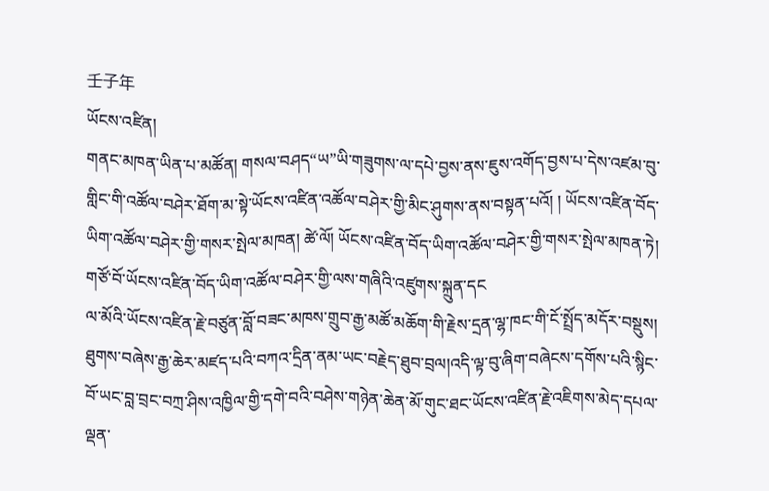壬子年
ཡོངས་འཛིན།
གནང་མཁན་ཡིན་པ་མཚོན། གསལ་བཤད“ཡ”ཡི་གཟུགས་ལ་དཔེ་བྱས་ནས་ཇུས་འགོད་བྱས་པ་དེས་འཛམ་བུ་གླིང་གི་འཚོལ་བཤེར་ཐོག་མ་སྟེ་ཡོངས་འཛིན་འཚོལ་བཤེར་གྱི་མིང་ཤུགས་ནས་བསྟན་པའོ། ། ཡོངས་འཛིན་བོད་ཡིག་འཚོལ་བཤེར་གྱི་གསར་སྤེལ་མཁན། ཚེ་ལོ། ཡོངས་འཛིན་བོད་ཡིག་འཚོལ་བཤེར་གྱི་གསར་སྤེལ་མཁན་ཏེ། གཙོ་བོ་ཡོངས་འཛིན་བོད་ཡིག་འཚོལ་བཤེར་གྱི་ལས་གཞིའི་འཛུགས་སྐྲུན་དང
ལ་མོའི་ཡོངས་འཛིན་རྗེ་བཙུན་བློ་བཟང་མཁས་གྲུབ་རྒྱ་མཚོ་མཆོག་གི་རྗེས་དྲན་ལྷ་ཁང་གི་ངོ་སྤྲོད་མདོར་བསྡུས།
ཐུགས་བཞེས་རྒྱ་ཆེར་མཛད་པའི་བཀའ་དྲིན་ནམ་ཡང་བརྗེད་ཐུབ་བྲལ།འདི་ལྟ་བུ་ཞིག་བཞེངས་དགོས་པའི་སྙིང་བོ་ཡང་བླ་བྲང་བཀྲ་ཤིས་འཁྱིལ་གྱི་དགེ་བའི་བཤེས་གཉེན་ཆེན་མོ་གུང་ཐང་ཡོངས་འཛིན་རྗེ་འཇིགས་མེད་དཔལ་ལྡན་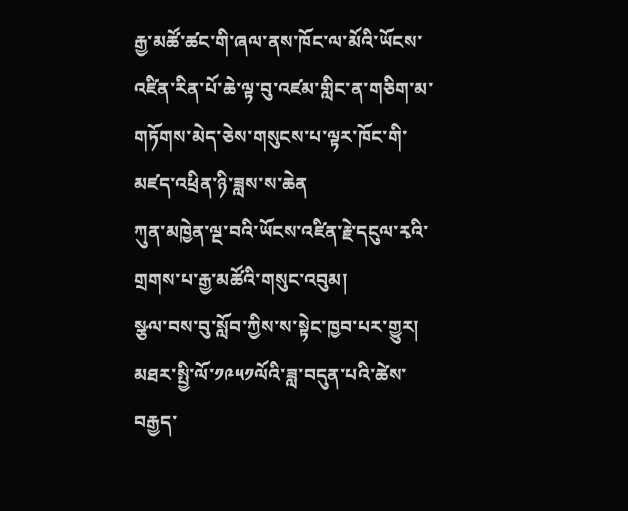རྒྱ་མཚོ་ཚང་གི་ཞལ་ནས་ཁོང་ལ་མོའི་ཡོངས་འཛིན་རིན་པོ་ཆེ་ལྟ་བུ་འཛམ་གླིང་ན་གཅིག་མ་གཏོགས་མེད་ཅེས་གསུངས་པ་ལྟར་ཁོང་གི་མཛད་འཕྲིན་ཉི་ཟླས་ས་ཆེན
ཀུན་མཁྱེན་ལྔ་བའི་ཡོངས་འཛིན་རྗེ་དངུལ་རྭའི་གྲགས་པ་རྒྱ་མཚོའི་གསུང་འབུམ།
སྩལ་བས་བུ་སློབ་ཀྱིས་ས་སྟེང་ཁྱབ་པར་གྱུར། མཐར་སྤྱི་ལོ་༡༩༥༡ལོའི་ཟླ་བདུན་པའི་ཚེས་བརྒྱད་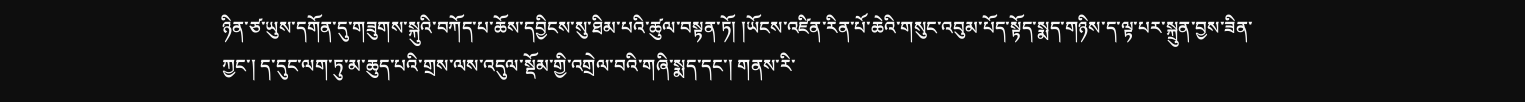ཉིན་ཙ་ཡུས་དགོན་དུ་གཟུགས་སྐུའི་བཀོད་པ་ཆོས་དབྱིངས་སུ་ཐིམ་པའི་ཚུལ་བསྟན་ཏོ། །ཡོངས་འཛིན་རིན་པོ་ཆེའི་གསུང་འབུམ་པོད་སྟོད་སྨད་གཉིས་ད་ལྟ་པར་སྐྲུན་བྱས་ཟིན་ཀྱང་། ད་དུང་ལག་ཏུ་མ་ཆུད་པའི་གྲས་ལས་འདུལ་སྡོམ་གྱི་འགྲེལ་བའི་གཞི་སྨད་དང་། གནས་རི་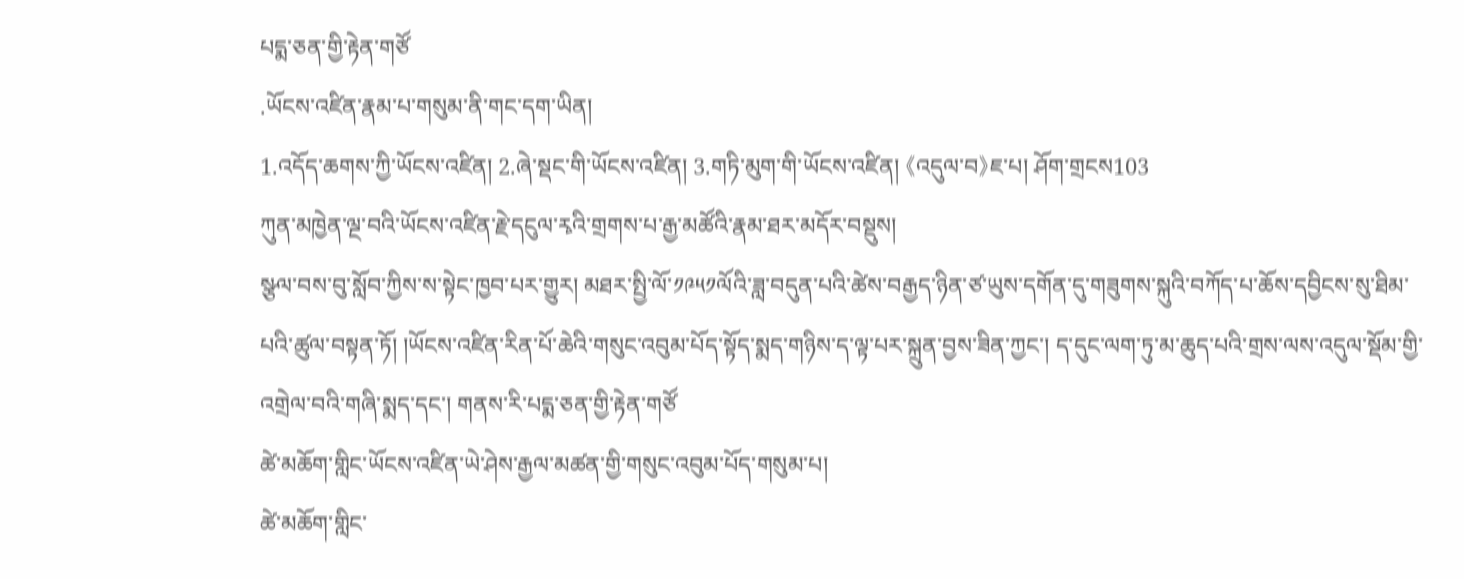པདྨ་ཅན་གྱི་རྟེན་གཙོ
.ཡོངས་འཛིན་རྣམ་པ་གསུམ་ནི་གང་དག་ཡིན།
1.འདོད་ཆགས་ཀྱི་ཡོངས་འཛིན། 2.ཞེ་སྡང་གི་ཡོངས་འཛིན། 3.གཏི་མུག་གི་ཡོངས་འཛིན། 《འདུལ་བ》ཇ་པ། ཤོག་གྲངས103
ཀུན་མཁྱེན་ལྔ་བའི་ཡོངས་འཛིན་རྗེ་དངུལ་རྭའི་གྲགས་པ་རྒྱ་མཚོའི་རྣམ་ཐར་མདོར་བསྡུས།
སྩལ་བས་བུ་སློབ་ཀྱིས་ས་སྟེང་ཁྱབ་པར་གྱུར། མཐར་སྤྱི་ལོ་༡༩༥༡ལོའི་ཟླ་བདུན་པའི་ཚེས་བརྒྱད་ཉིན་ཙ་ཡུས་དགོན་དུ་གཟུགས་སྐུའི་བཀོད་པ་ཆོས་དབྱིངས་སུ་ཐིམ་པའི་ཚུལ་བསྟན་ཏོ། །ཡོངས་འཛིན་རིན་པོ་ཆེའི་གསུང་འབུམ་པོད་སྟོད་སྨད་གཉིས་ད་ལྟ་པར་སྐྲུན་བྱས་ཟིན་ཀྱང་། ད་དུང་ལག་ཏུ་མ་ཆུད་པའི་གྲས་ལས་འདུལ་སྡོམ་གྱི་འགྲེལ་བའི་གཞི་སྨད་དང་། གནས་རི་པདྨ་ཅན་གྱི་རྟེན་གཙོ
ཚེ་མཆོག་གླིང་ཡོངས་འཛིན་ཡེ་ཤེས་རྒྱལ་མཚན་གྱི་གསུང་འབུམ་པོད་གསུམ་པ།
ཚེ་མཆོག་གླིང་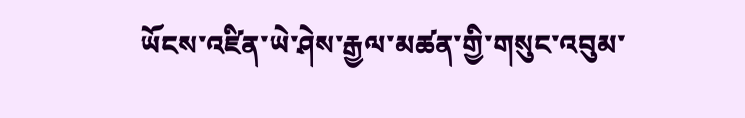ཡོངས་འཛིན་ཡེ་ཤེས་རྒྱལ་མཚན་གྱི་གསུང་འབུམ་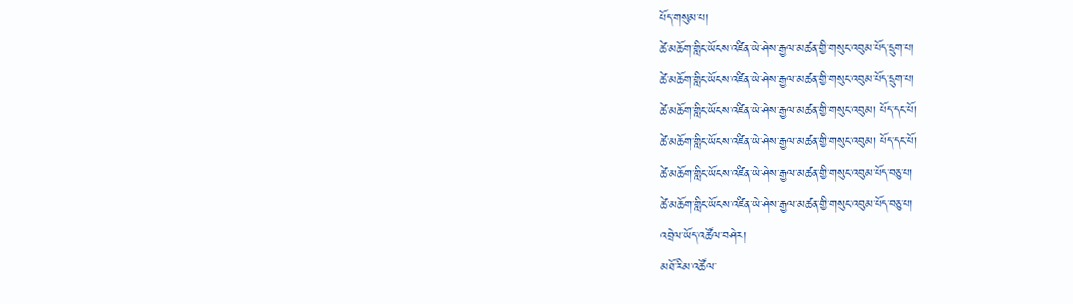པོད་གསུམ་པ།
ཚེ་མཆོག་གླིང་ཡོངས་འཛིན་ཡེ་ཤེས་རྒྱལ་མཚན་གྱི་གསུང་འབུམ་པོད་དྲུག་པ།
ཚེ་མཆོག་གླིང་ཡོངས་འཛིན་ཡེ་ཤེས་རྒྱལ་མཚན་གྱི་གསུང་འབུམ་པོད་དྲུག་པ།
ཚེ་མཆོག་གླིང་ཡོངས་འཛིན་ཡེ་ཤེས་རྒྱལ་མཚན་གྱི་གསུང་འབུམ། པོད་དང་པོ།
ཚེ་མཆོག་གླིང་ཡོངས་འཛིན་ཡེ་ཤེས་རྒྱལ་མཚན་གྱི་གསུང་འབུམ། པོད་དང་པོ།
ཚེ་མཆོག་གླིང་ཡོངས་འཛིན་ཡེ་ཤེས་རྒྱལ་མཚན་གྱི་གསུང་འབུམ་པོད་བཅུ་པ།
ཚེ་མཆོག་གླིང་ཡོངས་འཛིན་ཡེ་ཤེས་རྒྱལ་མཚན་གྱི་གསུང་འབུམ་པོད་བཅུ་པ།
འབྲེལ་ཡོད་འཚོལ་བཤེར།
མཐོ་རིམ་འཚོལ་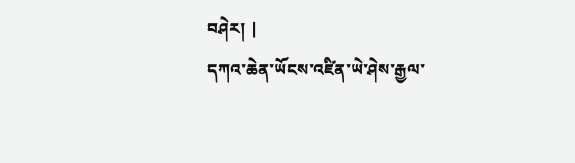བཤེར། |
དཀའ་ཆེན་ཡོངས་འཛིན་ཡེ་ཤེས་རྒྱལ་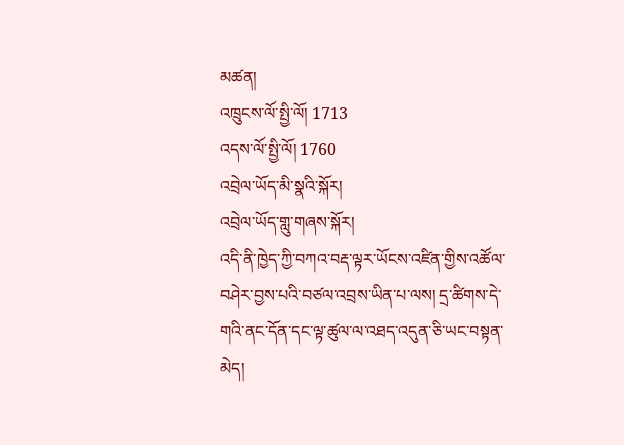མཚན།
འཁྲུངས་ལོ་སྤྱི་ལོ། 1713
འདས་ལོ་སྤྱི་ལོ། 1760
འབྲེལ་ཡོད་མི་སྣའི་སྐོར།
འབྲེལ་ཡོད་གླུ་གཞས་སྐོར།
འདི་ནི་ཁྱེད་ཀྱི་བཀའ་བརྡ་ལྟར་ཡོངས་འཛིན་གྱིས་འཚོལ་བཤེར་བྱས་པའི་བཙལ་འབྲས་ཡིན་པ་ལས། དྲ་ཚིགས་དེ་གའི་ནང་དོན་དང་ལྟ་ཚུལ་ལ་འཐད་འདུན་ཅི་ཡང་བསྟན་མེད།